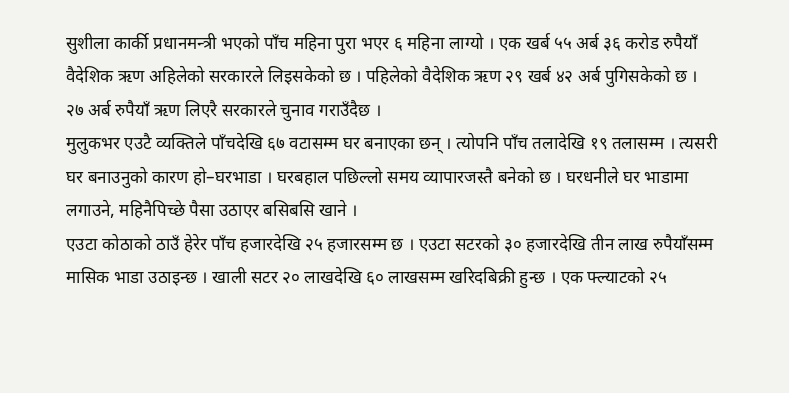सुशीला कार्की प्रधानमन्त्री भएको पाँच महिना पुरा भएर ६ महिना लाग्यो । एक खर्ब ५५ अर्ब ३६ करोड रुपैयाँ वैदेशिक ऋण अहिलेको सरकारले लिइसकेको छ । पहिलेको वैदेशिक ऋण २९ खर्ब ४२ अर्ब पुगिसकेको छ । २७ अर्ब रुपैयाँ ऋण लिएरै सरकारले चुनाव गराउँदैछ ।
मुलुकभर एउटै व्यक्तिले पाँचदेखि ६७ वटासम्म घर बनाएका छन् । त्योपनि पाँच तलादेखि १९ तलासम्म । त्यसरी घर बनाउनुको कारण हो–घरभाडा । घरबहाल पछिल्लो समय व्यापारजस्तै बनेको छ । घरधनीले घर भाडामा लगाउने, महिनैपिच्छे पैसा उठाएर बसिबसि खाने ।
एउटा कोठाको ठाउँ हेरेर पाँच हजारदेखि २५ हजारसम्म छ । एउटा सटरको ३० हजारदेखि तीन लाख रुपैयाँसम्म मासिक भाडा उठाइन्छ । खाली सटर २० लाखदेखि ६० लाखसम्म खरिदबिक्री हुन्छ । एक फ्ल्याटको २५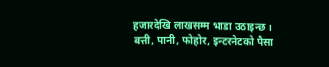हजारदेखि लाखसम्म भाडा उठाइन्छ । बत्ती, पानी, फोहोर, इन्टरनेटको पैसा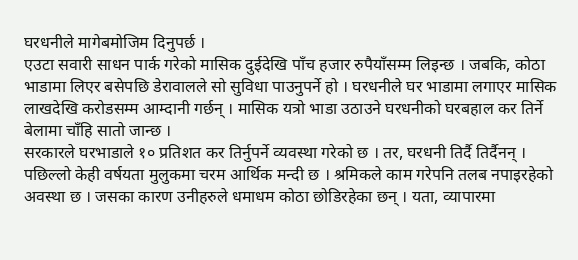घरधनीले मागेबमोजिम दिनुपर्छ ।
एउटा सवारी साधन पार्क गरेको मासिक दुईदेखि पाँच हजार रुपैयाँसम्म लिइन्छ । जबकि, कोठा भाडामा लिएर बसेपछि डेरावालले सो सुविधा पाउनुपर्ने हो । घरधनीले घर भाडामा लगाएर मासिक लाखदेखि करोडसम्म आम्दानी गर्छन् । मासिक यत्रो भाडा उठाउने घरधनीको घरबहाल कर तिर्ने बेलामा चाँहि सातो जान्छ ।
सरकारले घरभाडाले १० प्रतिशत कर तिर्नुपर्ने व्यवस्था गरेको छ । तर, घरधनी तिर्दै तिर्दैनन् । पछिल्लो केही वर्षयता मुलुकमा चरम आर्थिक मन्दी छ । श्रमिकले काम गरेपनि तलब नपाइरहेको अवस्था छ । जसका कारण उनीहरुले धमाधम कोठा छोडिरहेका छन् । यता, व्यापारमा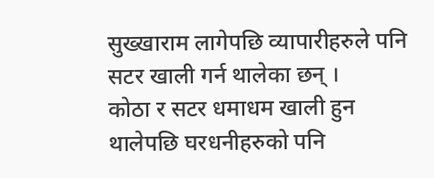सुख्खाराम लागेपछि व्यापारीहरुले पनि सटर खाली गर्न थालेका छन् ।
कोठा र सटर धमाधम खाली हुन थालेपछि घरधनीहरुको पनि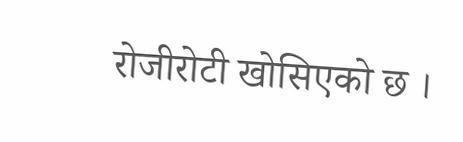रोजीरोटी खोसिएको छ ।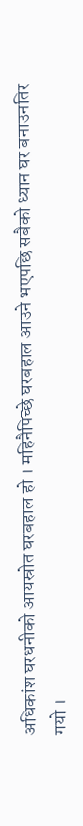अधिकांश घरधनीको आयस्रोत घरबहाल हो । महिनैपिच्छे घरबहाल आउने भएपछि सबैको ध्यान घर बनाउनतिर गयो ।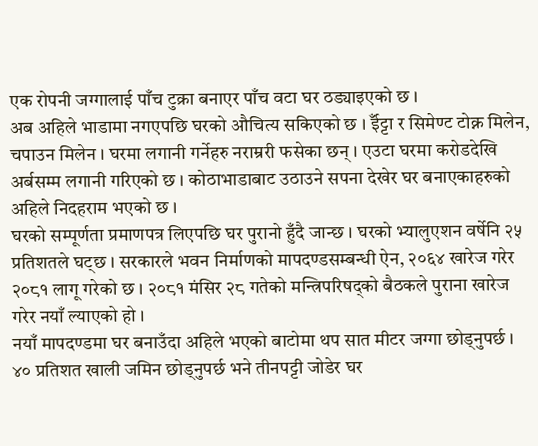एक रोपनी जग्गालाई पाँच टुक्रा बनाएर पाँच वटा घर ठड्याइएको छ ।
अब अहिले भाडामा नगएपछि घरको औचित्य सकिएको छ । ईँट्टा र सिमेण्ट टोक्न मिलेन, चपाउन मिलेन । घरमा लगानी गर्नेहरु नराम्ररी फसेका छन् । एउटा घरमा करोडदेखि अर्बसम्म लगानी गरिएको छ । कोठाभाडाबाट उठाउने सपना देखेर घर बनाएकाहरुको अहिले निदहराम भएको छ ।
घरको सम्पूर्णता प्रमाणपत्र लिएपछि घर पुरानो हुँदै जान्छ । घरको भ्यालुएशन वर्षेनि २५ प्रतिशतले घट्छ । सरकारले भवन निर्माणको मापदण्डसम्बन्धी ऐन, २०६४ खारेज गरेर २०८१ लागू गरेको छ । २०८१ मंसिर २८ गतेको मन्त्रिपरिषद्को बैठकले पुराना खारेज गरेर नयाँ ल्याएको हो ।
नयाँ मापदण्डमा घर बनाउँदा अहिले भएको बाटोमा थप सात मीटर जग्गा छोड्नुपर्छ । ४० प्रतिशत खाली जमिन छोड्नुपर्छ भने तीनपट्टी जोडेर घर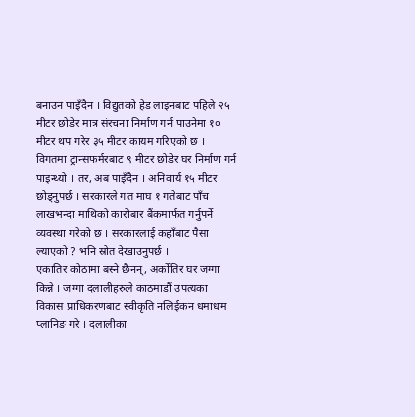बनाउन पाइँदैन । विद्युतको हेड लाइनबाट पहिले २५ मीटर छोडेर मात्र संरचना निर्माण गर्न पाउनेमा १० मीटर थप गरेर ३५ मीटर कायम गरिएको छ ।
विगतमा ट्रान्सफर्मरबाट ९ मीटर छोडेर घर निर्माण गर्न पाइन्थ्यो । तर, अब पाइँदैन । अनिवार्य १५ मीटर छोड्नुपर्छ । सरकारले गत माघ १ गतेबाट पाँच लाखभन्दा माथिको कारोबार बैंकमार्फत गर्नुपर्ने व्यवस्था गरेको छ । सरकारलाई कहाँबाट पैसा ल्याएको ? भनि स्रोत देखाउनुपर्छ ।
एकातिर कोठामा बस्ने छैनन्, अर्कोतिर घर जग्गा किन्ने । जग्गा दलालीहरुले काठमाडौं उपत्यका विकास प्राधिकरणबाट स्वीकृति नलिईकन धमाधम प्लानिङ गरे । दलालीका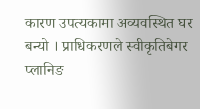कारण उपत्यकामा अव्यवस्थित घर बन्यो । प्राधिकरणले स्वीकृतिबेगर प्लानिङ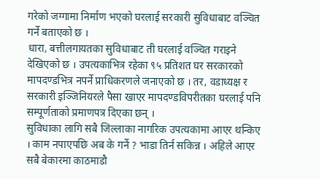गरेको जग्गामा निर्माण भएको घरलाई सरकारी सुविधाबाट वञ्चित गर्ने बताएको छ ।
धारा, बत्तीलगायतका सुविधाबाट ती घरलाई वञ्चित गराइने देखिएको छ । उपत्यकाभित्र रहेका ९५ प्रतिशत घर सरकारको मापदण्डभित्र नपर्ने प्राधिकरणले जनाएको छ । तर, वडाध्यक्ष र सरकारी इञ्जिनियरले पैसा खाएर मापदण्डविपरीतका घरलाई पनि सम्पूर्णताको प्रमाणपत्र दिएका छन् ।
सुविधाका लागि सबै जिल्लाका नागरिक उपत्यकामा आएर थन्किए । काम नपाएपछि अब के गर्ने ? भाडा तिर्न सकिन्न । अहिले आएर सबै बेकारमा काठमाडौ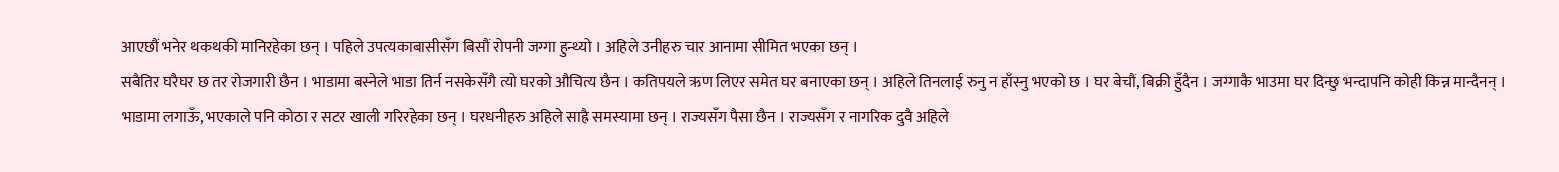आएछौं भनेर थकथकी मानिरहेका छन् । पहिले उपत्यकाबासीसँग बिसौं रोपनी जग्गा हुन्थ्यो । अहिले उनीहरु चार आनामा सीमित भएका छन् ।
सबैतिर घरैघर छ तर रोजगारी छैन । भाडामा बस्नेले भाडा तिर्न नसकेसँगै त्यो घरको औचित्य छैन । कतिपयले ऋण लिएर समेत घर बनाएका छन् । अहिले तिनलाई रुनु न हाँस्नु भएको छ । घर बेचौं, बिक्री हुँदैन । जग्गाकै भाउमा घर दिन्छु भन्दापनि कोही किन्न मान्दैनन् ।
भाडामा लगाऊँ, भएकाले पनि कोठा र सटर खाली गरिरहेका छन् । घरधनीहरु अहिले साह्रै समस्यामा छन् । राज्यसँग पैसा छैन । राज्यसँग र नागरिक दुवै अहिले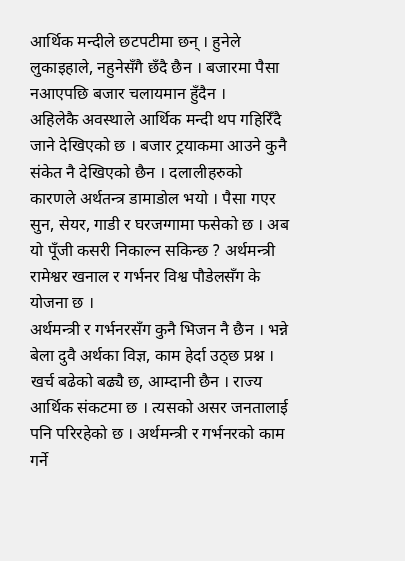आर्थिक मन्दीले छटपटीमा छन् । हुनेले लुकाइहाले, नहुनेसँगै छँदै छैन । बजारमा पैसा नआएपछि बजार चलायमान हुँदैन ।
अहिलेकै अवस्थाले आर्थिक मन्दी थप गहिरिँदै जाने देखिएको छ । बजार ट्रयाकमा आउने कुनै संकेत नै देखिएको छैन । दलालीहरुको कारणले अर्थतन्त्र डामाडोल भयो । पैसा गएर सुन, सेयर, गाडी र घरजग्गामा फसेको छ । अब यो पूँजी कसरी निकाल्न सकिन्छ ? अर्थमन्त्री रामेश्वर खनाल र गर्भनर विश्व पौडेलसँग के योजना छ ।
अर्थमन्त्री र गर्भनरसँग कुनै भिजन नै छैन । भन्ने बेला दुवै अर्थका विज्ञ, काम हेर्दा उठ्छ प्रश्न । खर्च बढेको बढ्यै छ, आम्दानी छैन । राज्य आर्थिक संकटमा छ । त्यसको असर जनतालाई पनि परिरहेको छ । अर्थमन्त्री र गर्भनरको काम गर्ने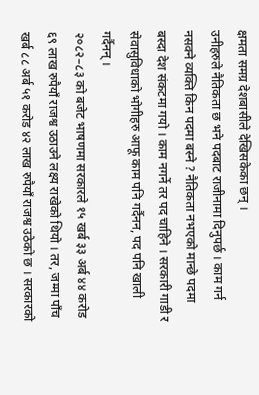क्षमता समग्र देशबासीले देखिसकेका छन् ।
उनीहरुले नैतिकता छ भने पदबाट राजीनामा दिनुपर्छ । काम गर्न नसक्ने व्यक्ति किन पदमा बस्ने ? नैतिकता नभएको मान्छे पदमा बस्दा देश संकटमा गयो । काम नगर्ने तर पद चाहिने । सरकारी गाडी र सेवासुविधाको भोगीहरु आफू काम पनि गर्दैनन, पद पनि खाली गर्दैनन् ।
२०८२–८३ को बजेट भाषणमा सरकारले १५ खर्ब ३३ अर्ब ४४ करोड ६९ लाख रुपैयाँ राजश्व उठाउने लक्ष्य राखेको थियो । तर, जम्मा पाँच खर्ब ८८ अर्ब ५१ करोड ४२ लाख रुपैयाँ राजश्व उठेको छ । सरकारको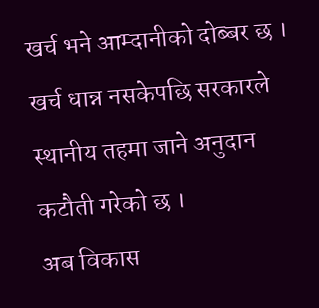खर्च भने आम्दानीको दोब्बर छ । खर्च धान्न नसकेपछि सरकारले स्थानीय तहमा जाने अनुदान कटौती गरेको छ ।
अब विकास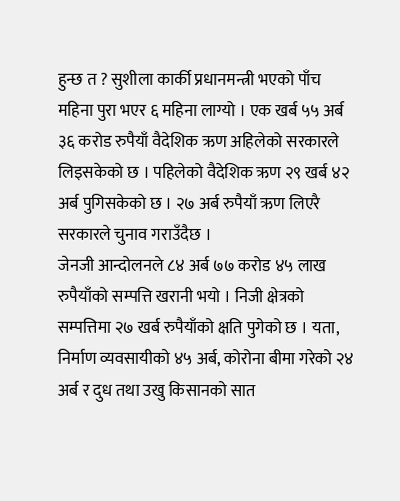हुन्छ त ? सुशीला कार्की प्रधानमन्त्री भएको पाँच महिना पुरा भएर ६ महिना लाग्यो । एक खर्ब ५५ अर्ब ३६ करोड रुपैयाँ वैदेशिक ऋण अहिलेको सरकारले लिइसकेको छ । पहिलेको वैदेशिक ऋण २९ खर्ब ४२ अर्ब पुगिसकेको छ । २७ अर्ब रुपैयाँ ऋण लिएरै सरकारले चुनाव गराउँदैछ ।
जेनजी आन्दोलनले ८४ अर्ब ७७ करोड ४५ लाख रुपैयाँको सम्पत्ति खरानी भयो । निजी क्षेत्रको सम्पत्तिमा २७ खर्ब रुपैयाँको क्षति पुगेको छ । यता, निर्माण व्यवसायीको ४५ अर्ब, कोरोना बीमा गरेको २४ अर्ब र दुध तथा उखु किसानको सात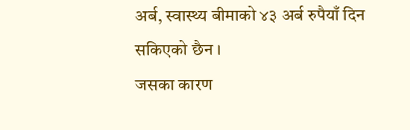अर्ब, स्वास्थ्य बीमाको ४३ अर्ब रुपैयाँ दिन सकिएको छैन ।
जसका कारण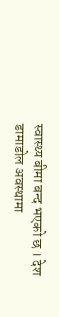स्वास्थ्य बीमा बन्द भएको छ । देश डामाडोल अवस्थामा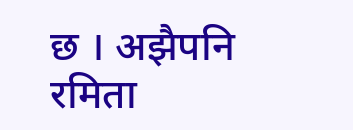छ । अझैपनि रमिता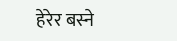हेरेर बस्ने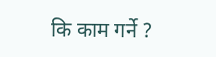कि काम गर्ने ?